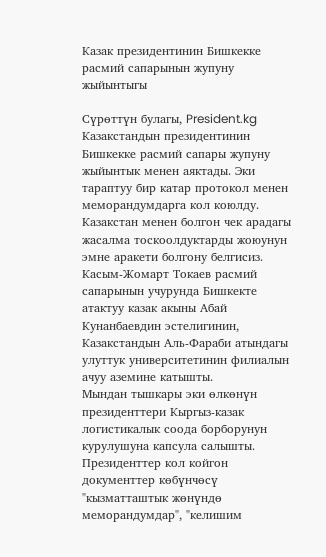Казак президентинин Бишкекке расмий сапарынын жупуну жыйынтыгы

Сүрөттүн булагы, President.kg
Казакстандын президентинин Бишкекке расмий сапары жупуну жыйынтык менен аяктады. Эки тараптуу бир катар протокол менен меморандумдарга кол коюлду. Казакстан менен болгон чек арадагы жасалма тоскоолдуктарды жоюунун эмне аракети болгону белгисиз.
Касым-Жомарт Токаев расмий сапарынын учурунда Бишкекте атактуу казак акыны Абай Кунанбаевдин эстелигинин, Казакстандын Аль-Фараби атындагы улуттук университетинин филиалын ачуу аземине катышты.
Мындан тышкары эки өлкөнүн президенттери Кыргыз-казак логистикалык соода борборунун курулушуна капсула салышты.
Президенттер кол койгон документтер көбүнчөсү "кызматташтык жөнүндө меморандумдар", "келишим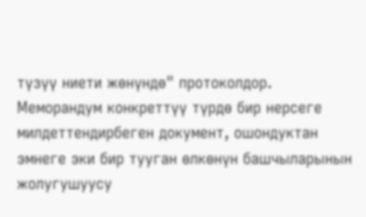түзүү ниети жөнүндө" протоколдор.
Меморандум конкреттүү түрдө бир нерсеге милдеттендирбеген документ, ошондуктан эмнеге эки бир тууган өлкөнүн башчыларынын жолугушуусу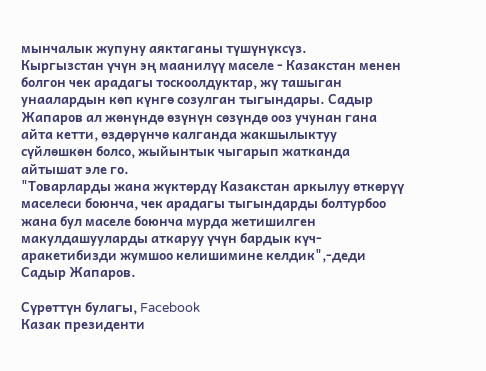мынчалык жупуну аяктаганы түшүнүксүз.
Кыргызстан үчүн эң маанилүү маселе - Казакстан менен болгон чек арадагы тоскоолдуктар, жү ташыган унаалардын көп күнгө созулган тыгындары. Садыр Жапаров ал жөнүндө өзүнүн сөзүндө ооз учунан гана айта кетти, өздөрүнчө калганда жакшылыктуу сүйлөшкөн болсо, жыйынтык чыгарып жатканда айтышат эле го.
"Товарларды жана жүктөрдү Казакстан аркылуу өткөрүү маселеси боюнча, чек арадагы тыгындарды болтурбоо жана бул маселе боюнча мурда жетишилген макулдашууларды аткаруу үчүн бардык күч-аракетибизди жумшоо келишимине келдик",-деди Садыр Жапаров.

Сүрөттүн булагы, Facebook
Казак президенти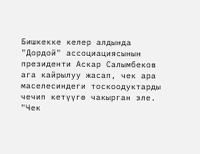Бишкекке келер алдында "Дордой" ассоциациясынын президенти Аскар Салымбеков ага кайрылуу жасап, чек ара маселесиндеги тоскоодуктарды чечип кетүүгө чакырган эле.
"Чек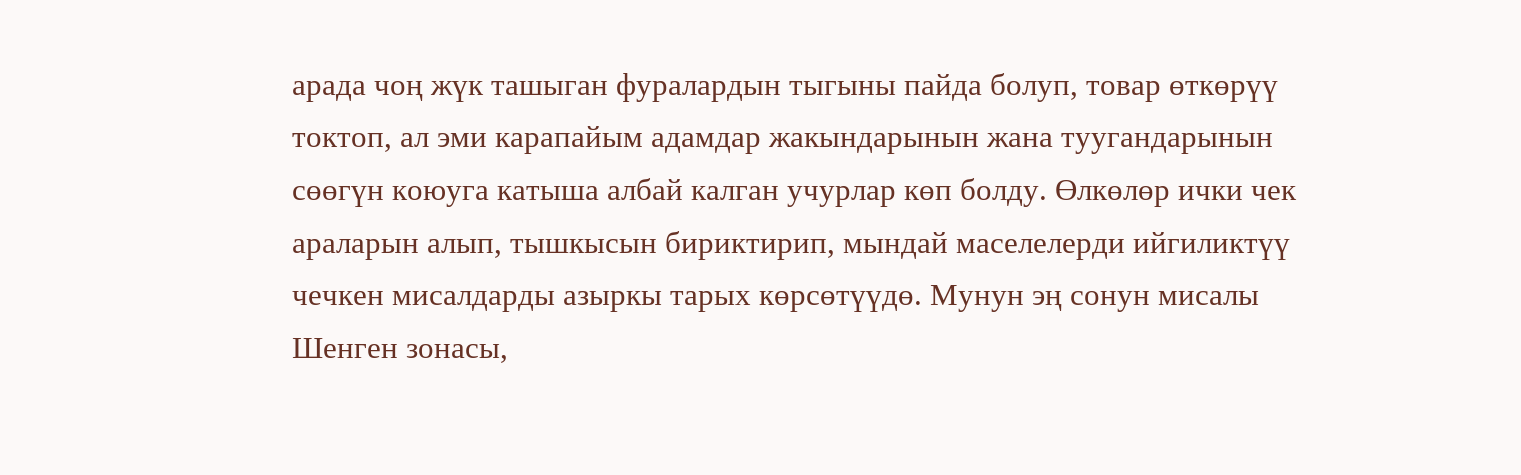арада чоң жүк ташыган фуралардын тыгыны пайда болуп, товар өткөрүү токтоп, ал эми карапайым адамдар жакындарынын жана туугандарынын сөөгүн коюуга катыша албай калган учурлар көп болду. Өлкөлөр ички чек араларын алып, тышкысын бириктирип, мындай маселелерди ийгиликтүү чечкен мисалдарды азыркы тарых көрсөтүүдө. Мунун эң сонун мисалы Шенген зонасы,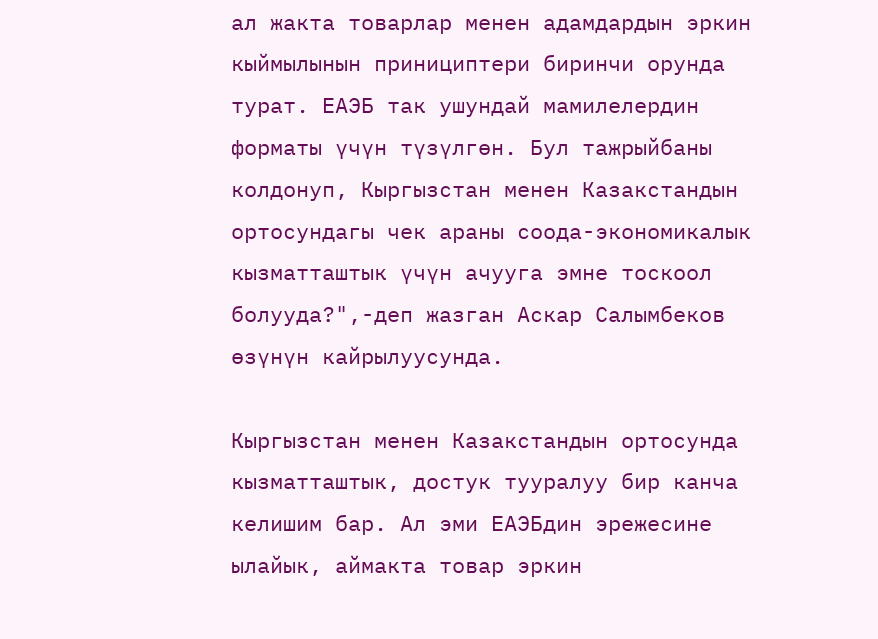ал жакта товарлар менен адамдардын эркин кыймылынын принициптери биринчи орунда турат. ЕАЭБ так ушундай мамилелердин форматы үчүн түзүлгөн. Бул тажрыйбаны колдонуп, Кыргызстан менен Казакстандын ортосундагы чек араны соода-экономикалык кызматташтык үчүн ачууга эмне тоскоол болууда?",-деп жазган Аскар Салымбеков өзүнүн кайрылуусунда.

Кыргызстан менен Казакстандын ортосунда кызматташтык, достук тууралуу бир канча келишим бар. Ал эми ЕАЭБдин эрежесине ылайык, аймакта товар эркин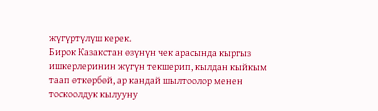жүгүртүлүш керек.
Бирок Казакстан өзүнүн чек арасында кыргыз ишкерлеринин жүгүн текшерип, кылдан кыйкым таап өткөрбөй, ар кандай шылтоолор менен тоскоолдук кылууну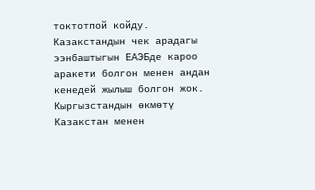токтотпой койду.
Казакстандын чек арадагы ээнбаштыгын ЕАЭБде кароо аракети болгон менен андан кенедей жылыш болгон жок.
Кыргызстандын өкмөтү Казакстан менен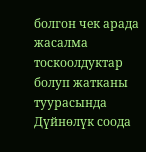болгон чек арада жасалма тоскоолдуктар болуп жатканы туурасында Дүйнөлүк соода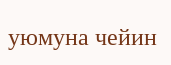уюмуна чейин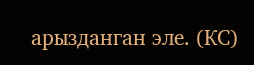арызданган эле. (КС)